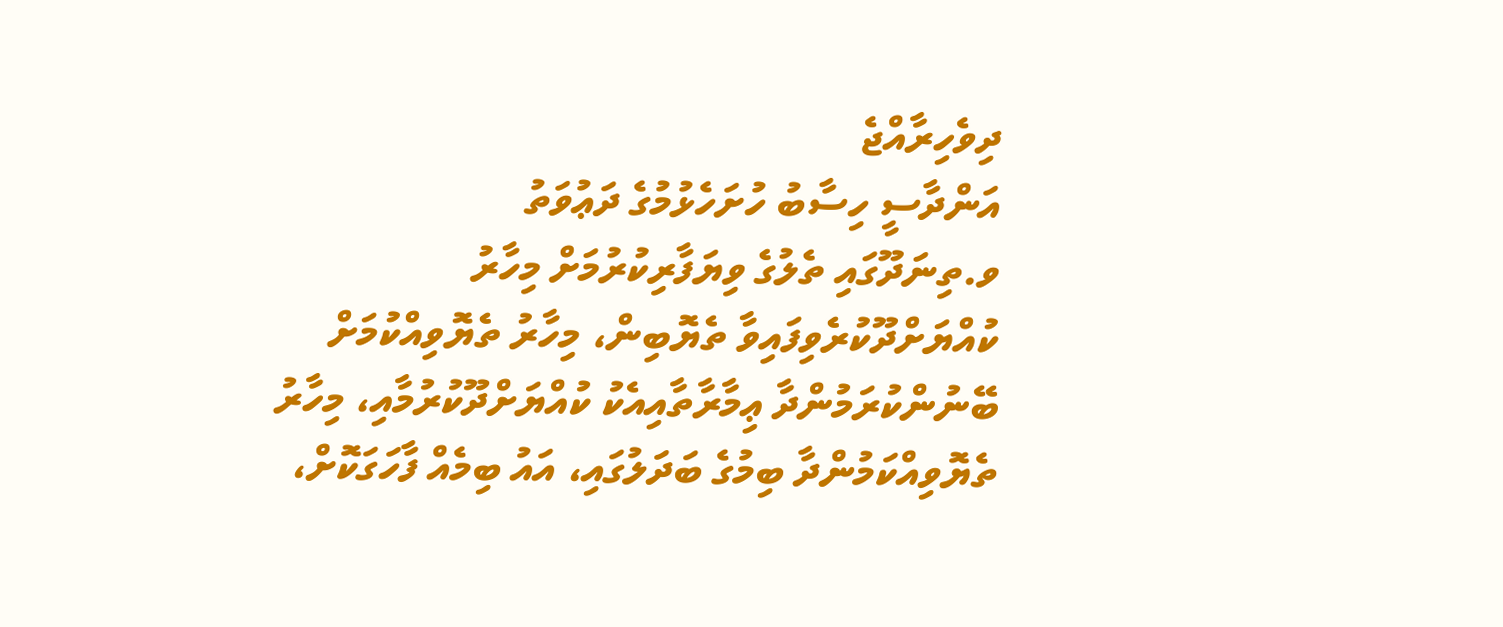ދިވެހިރާއްޖެ
އަންދާސީ ހިސާބު ހުށަހެޅުމުގެ ދަޢުވަތު
ވ.ތިނަދޫގައި ތެލުގެ ވިޔަފާރިކުރުމަށް މިހާރު ކުއްޔަށްދޫކުރެވިފައިވާ ތެޔޮބިން، މިހާރު ތެޔޮވިއްކުމަށް ބޭނުންކުރަމުންދާ ޢިމާރާތާއިއެކު ކުއްޔަށްދޫކުރުމާއި، މިހާރު ތެޔޮވިއްކަމުންދާ ބިމުގެ ބަދަލުގައި، އައު ބިމެއް ފާހަގަކޮށް،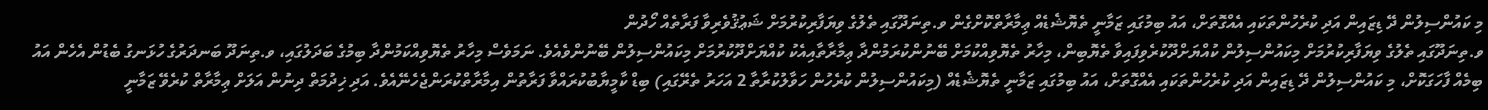މި ކައުންސިލުން ދޭ ޑިޒައިން އަދި ކުރެހުންތަކައި އެއްގޮތަށް، އައު ބިމުގައި ޒަމާނީ ތެޔޮޝެޑެއް ޢިމާރާތްކޮށްގެން ވ.ތިނަދޫގައި ތެލުގެ ވިޔަފާރިކުރުމަށް ޝަޢުޤުވެރިވާ ފަރާތެއް ހޯދުން
ވ.ތިނަދޫގައި ތެލުގެ ވިޔަފާރިކުރުމަށް މިކައުންސިލުން ކުއްޔަށްދޫކުރެވިފައިވާ ތެޔޮބިން، މިހާރު ތެޔޮވިއްކުމަށް ބޭނުންކުރަމުންދާ ޢިމާރާތާއިއެކު ކުއްޔަށްދޫކުރުމަށް މިކައުންސިލުން ބޭނުންވެއެވެ. ނަމަވެސް މިހާރު ތެޔޮވިއްކަމުންދާ ބިމުގެ ބަދަލުގައި، ވ.ތިނަދޫ ބަނދަރުގެ ހުޅަނގު ބެޑުން އެހެން އައު ބިމެއް ފާހަގަކޮށް، މި ކައުންސިލުން ދޭ ޑިޒައިން އަދި ކުރެހުންތަކައި އެއްގޮތަށް، އައު ބިމުގައި ޒަމާނީ ތެޔޮޝެޑެއް (މިކައުންސިލުން ކުރެހުން ހަވާލުކުރާތާ 2 އަހަރު ތެރޭގައި) ބިޑް ކާމީޔާބުކުރައްވާ ފަރާތުން އިމާރާތްކުރަންޖެހެނޭއެވެ. އަދި ޚިދުމަތް ދިނުން އަލަށް ޢިމާރާތް ކުރެވޭ ޒަމާނީ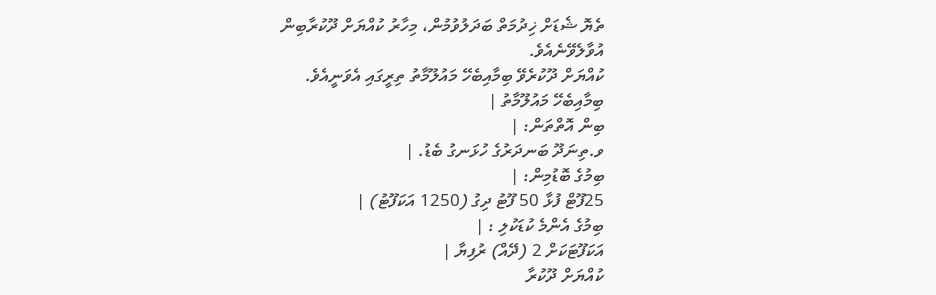ތެޔޮ ޝެޑަށް ޚިދުމަތް ބަދަލުވުމުން، މިހާރު ކުއްޔަށް ދޫކުރާބިން އުވާލެވޭނެއެވެ.
ކުއްޔަށް ދޫކުރެވޭ ބިމާއިބެހޭ މައުލޫމާތު ތިރީގައި އެވަނީއެވެ.
ބިމާއިބެހޭ މައުލޫމާތު |
ބިން އޮތްތަން: |
ވ.ތިނަދޫ ބަނދަރުގެ ހުޅަނގު ބެޑު. |
ބިމުގެ ބޮޑުމިން: |
25ފޫޓް ފުޅާ 50 ފޫޓު ދިގު (1250 އަކަފޫޓު) |
ބިމުގެ އެންމެ ކުޑަކުލި : |
އަކަފޫޓަކަށް 2 (ދޭއް) ރުފިޔާ |
ކުއްޔަށް ދޫކުރާ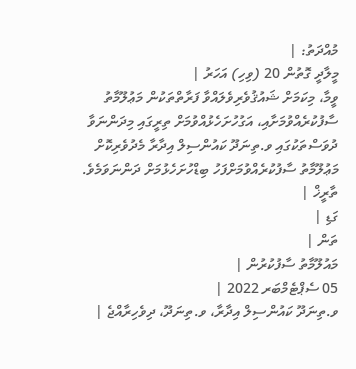މުއްދަތު: |
މީލާދީ ގޮތުން 20 (ވިހި) އަހަރު |
ވީމާ، މިކަމަށް ޝައުޤުވެރިވެލައްވާ ފަރާތްތަކުން މަޢުލޫމާތު ސާފުކުރެއްވުމަށާއި، އަގުހުށަހެޅުއްވުމަށް ތިރީގައި މިދަންނަވާ ދުވަސްތަކުގައި ވ.ތިނަދޫ ކައުންސިލް އިދާރާ މެދުވެރިކޮށް މަޢުލޫމާތު ސާފުކުރެއްވުމަށްފަހު ބިޑްހުށަހެޅުމަށް ދަންނަވަމެވެ.
ތާރީޚް |
ގަޑި |
ތަން |
މައުލޫމާތު ސާފުކުރުން |
05 ސެޕްޓެމްބަރ 2022 |
ވ.ތިނަދޫ ކައުންސިލް އިދާރާ، ވ.ތިނަދޫ، ދިވެހިރާއްޖެ |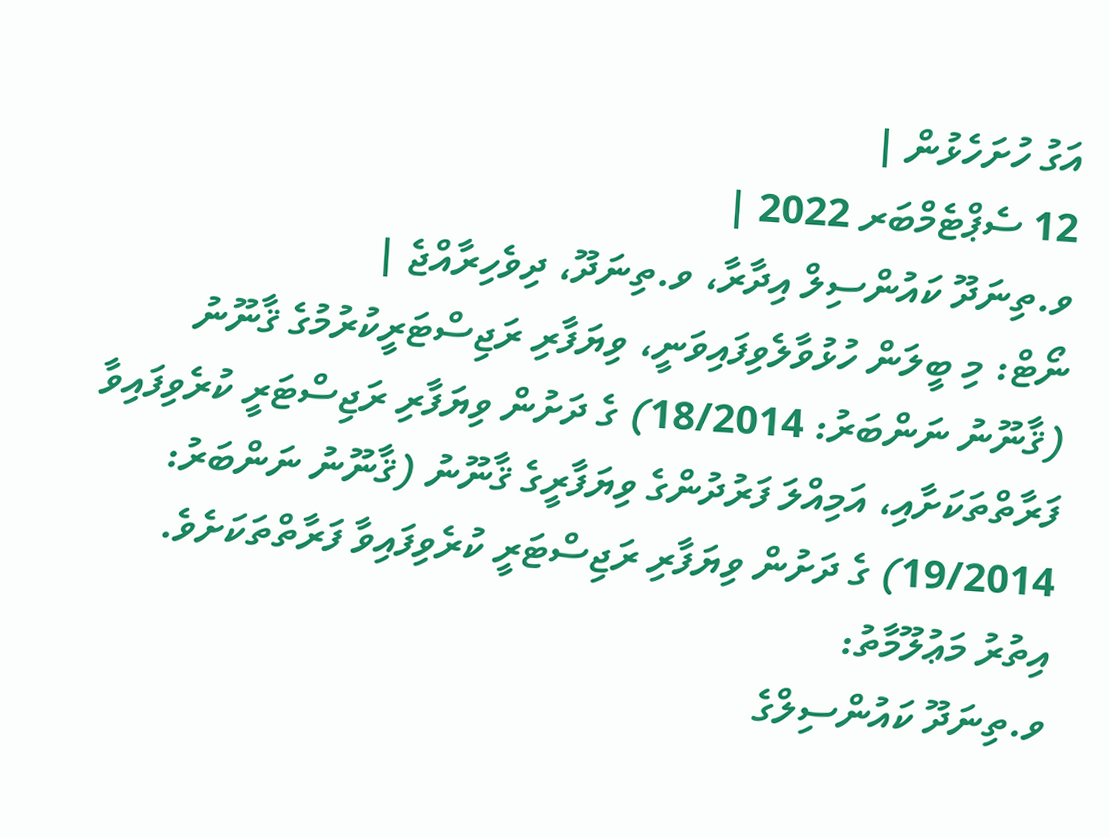އަގު ހުށަހެޅުން |
12 ސެޕްޓެމްބަރ 2022 |
ވ.ތިނަދޫ ކައުންސިލް އިދާރާ، ވ.ތިނަދޫ، ދިވެހިރާއްޖެ |
ނޯޓް: މި ބީލަން ހުޅުވާލެވިފައިވަނީ، ވިޔަފާރި ރަޖިސްޓަރީކުރުމުގެ ޤާނޫނު (ޤާނޫނު ނަންބަރު: 18/2014) ގެ ދަށުން ވިޔަފާރި ރަޖިސްޓަރީ ކުރެވިފައިވާ ފަރާތްތަކަށާއި، އަމިއްލަ ފަރުދުންގެ ވިޔަފާރީގެ ޤާނޫނު (ޤާނޫނު ނަންބަރު: 19/2014) ގެ ދަށުން ވިޔަފާރި ރަޖިސްޓަރީ ކުރެވިފައިވާ ފަރާތްތަކަށެވެ.
އިތުރު މަޢުލޫމާތު:
ވ.ތިނަދޫ ކައުންސިލްގެ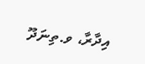އިދާރާ، ވ.ތިނަދޫ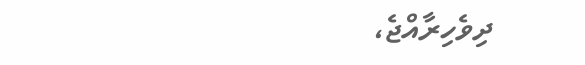ދިވެހިރާއްޖެ،